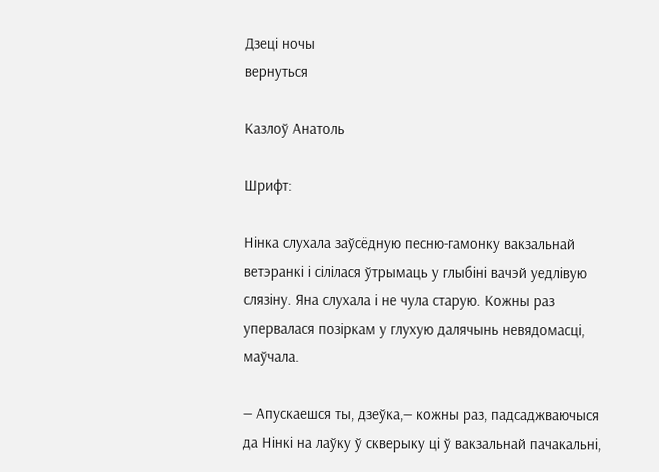Дзеці ночы
вернуться

Казлоў Анатоль

Шрифт:

Нінка слухала заўсёдную песню-гамонку вакзальнай ветэранкі і сілілася ўтрымаць у глыбіні вачэй уедлівую слязіну. Яна слухала і не чула старую. Кожны раз упервалася позіркам у глухую далячынь невядомасці, маўчала.

— Апускаешся ты, дзеўка,— кожны раз, падсаджваючыся да Нінкі на лаўку ў скверыку ці ў вакзальнай пачакальні,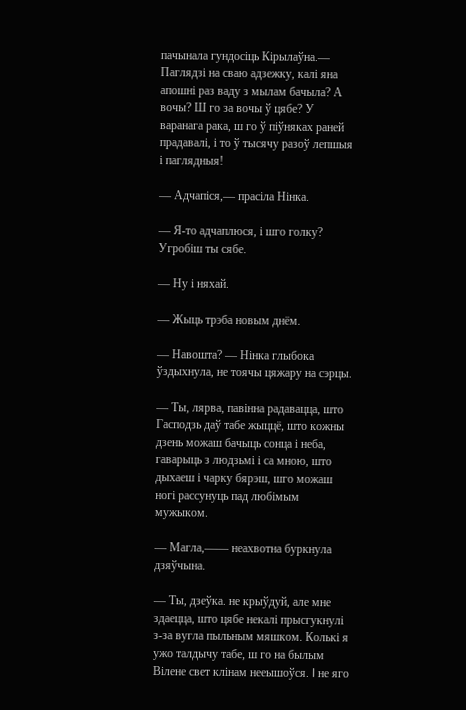пачынала гундосіць Кірылаўна.— Паглядзі на сваю адзежку, калі яна апошні раз ваду з мылам бачыла? А вочы? Ш го за вочы ў цябе? У варанага рака, ш го ў піўняках раней прадавалі, і то ў тысячу разоў лепшыя і паглядныя!

— Адчапіся,— прасіла Нінка.

— Я-то адчаплюся, і шго голку? Угробіш ты сябе.

— Ну і няхай.

— Жыць трэба новым днём.

— Навошта? — Нінка глыбока ўздыхнула, не тоячы цяжару на сэрцы.

— Ты, лярва, павінна радавацца, што Гасподзь даў табе жыццё, што кожны дзень можаш бачыць сонца і неба, гаварыць з людзьмі і са мною, што дыхаеш і чарку бярэш, шго можаш ногі рассунуць пад любімым мужыком.

— Магла,—— неахвотна буркнула дзяўчына.

— Ты, дзеўка. не крыўдуй, але мне здаецца, што цябе некалі прысгукнулі з-за вугла пыльным мяшком. Колькі я ужо талдычу табе, ш го на былым Вілене свет клінам нееышоўся. I не яго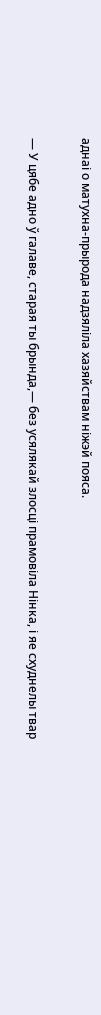аднаі о матухна-прырода надзяліла хазяйствам ніжэй пояса.

— У цябе адно ў галаве, старая ты брында,— без усялякай злосці прамовіла Нінка, і яе схуднелы твар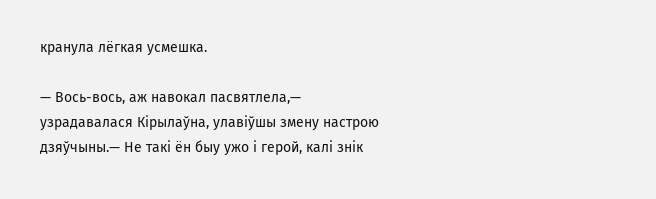кранула лёгкая усмешка.

— Вось-вось, аж навокал пасвятлела,— узрадавалася Кірылаўна, улавіўшы змену настрою дзяўчыны.— Не такі ён быу ужо і герой, калі знік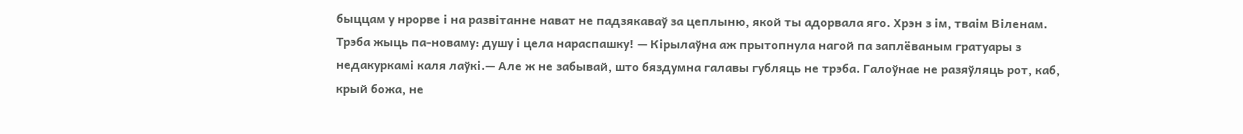быццам у нрорве і на развітанне нават не падзякаваў за цеплыню, якой ты адорвала яго. Хрэн з ім, тваім Віленам. Трэба жыць па-новаму: душу і цела нараспашку! — Кірылаўна аж прытопнула нагой па заплёваным гратуары з недакуркамі каля лаўкі.— Але ж не забывай, што бяздумна галавы губляць не трэба. Галоўнае не разяўляць рот, каб, крый божа, не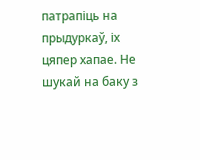патрапіць на прыдуркаў, іх цяпер хапае. Не шукай на баку з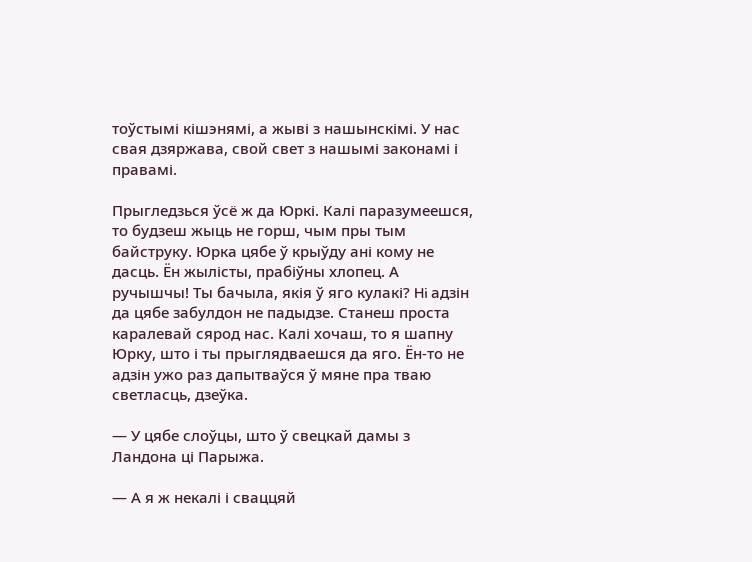тоўстымі кішэнямі, а жыві з нашынскімі. У нас свая дзяржава, свой свет з нашымі законамі і правамі.

Прыгледзься ўсё ж да Юркі. Калі паразумеешся, то будзеш жыць не горш, чым пры тым байструку. Юрка цябе ў крыўду ані кому не дасць. Ён жылісты, прабіўны хлопец. А ручышчы! Ты бачыла, якія ў яго кулакі? Hi адзін да цябе забулдон не падыдзе. Станеш проста каралевай сярод нас. Калі хочаш, то я шапну Юрку, што і ты прыглядваешся да яго. Ён-то не адзін ужо раз дапытваўся ў мяне пра тваю светласць, дзеўка.

— У цябе слоўцы, што ў свецкай дамы з Ландона ці Парыжа.

— А я ж некалі і сваццяй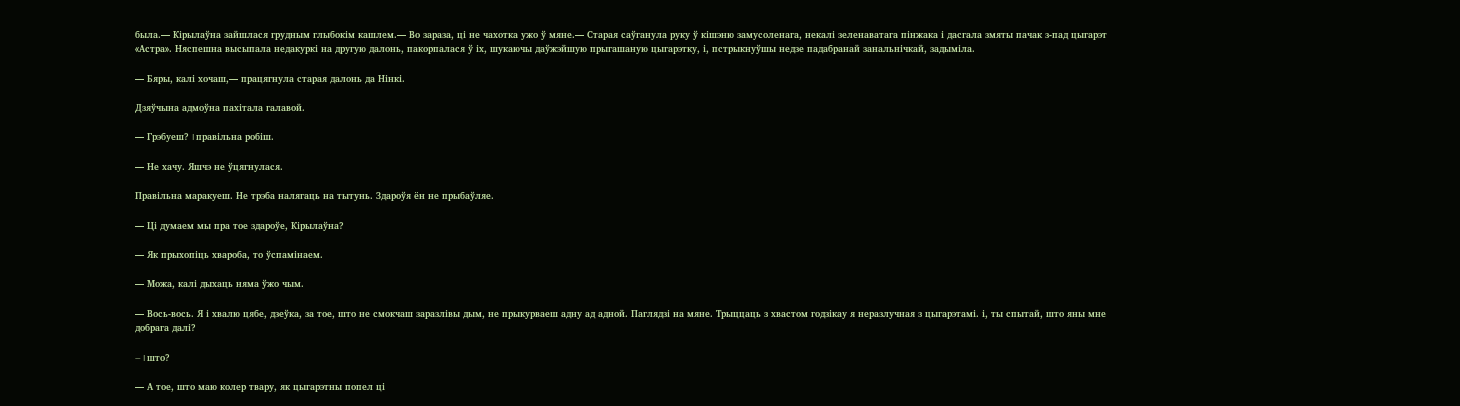была.— Кірылаўна зайшлася грудным глыбокім кашлем.— Во зараза, ці не чахотка ужо ў мяне.— Старая саўганула руку ў кішэню замусоленага, некалі зеленаватага пінжака і дасгала змяты пачак з-пад цыгарэт «Астра». Няспешна высыпала недакуркі на другую далонь, пакорпалася ў іх, шукаючы даўжэйшую прыгашаную цыгарэтку, і, пстрыкнуўшы недзе падабранай занальнічкай, задыміла.

— Бяры, калі хочаш,— працягнула старая далонь да Нінкі.

Дзяўчына адмоўна пахітала галавой.

— Грэбуеш? I правільна робіш.

— Не хачу. Яшчэ не ўцягнулася.

Правільна маракуеш. Не трэба налягаць на тытунь. Здароўя ён не прыбаўляе.

— Ці думаем мы пра тое здароўе, Кірылаўна?

— Як прыхопіць хвароба, то ўспамінаем.

— Можа, калі дыхаць няма ўжо чым.

— Вось-вось. Я і хвалю цябе, дзеўка, за тое, што не смокчаш заразлівы дым, не прыкурваеш адну ад адной. Паглядзі на мяне. Трыццаць з хвастом годзікау я неразлучная з цыгарэтамі. і, ты спытай, што яны мне добрага далі?

— I што?

— А тое, што маю колер твару, як цыгарэтны попел ці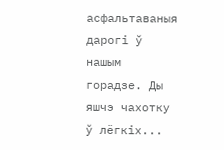асфальтаваныя дарогі ў нашым горадзе. Ды яшчэ чахотку ў лёгкіх...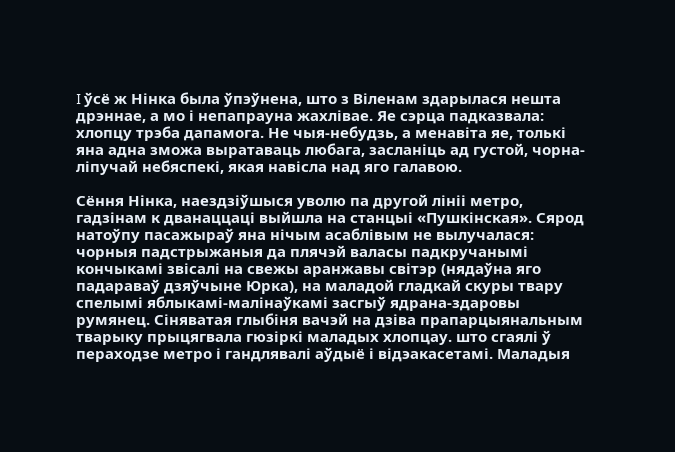I ўсё ж Нінка была ўпэўнена, што з Віленам здарылася нешта дрэннае, а мо і непапрауна жахлівае. Яе сэрца падказвала: хлопцу трэба дапамога. Не чыя-небудзь, а менавіта яе, толькі яна адна зможа выратаваць любага, засланіць ад густой, чорна-ліпучай небяспекі, якая навісла над яго галавою.

Сёння Нінка, наездзіўшыся уволю па другой лініі метро, гадзінам к дванаццаці выйшла на станцыі «Пушкінская». Сярод натоўпу пасажыраў яна нічым асаблівым не вылучалася: чорныя падстрыжаныя да плячэй валасы падкручанымі кончыкамі звісалі на свежы аранжавы світэр (нядаўна яго падараваў дзяўчыне Юрка), на маладой гладкай скуры твару спелымі яблыкамі-малінаўкамі засгыў ядрана-здаровы румянец. Сіняватая глыбіня вачэй на дзіва прапарцыянальным тварыку прыцягвала гюзіркі маладых хлопцау. што сгаялі ў пераходзе метро і гандлявалі аўдыё і відэакасетамі. Маладыя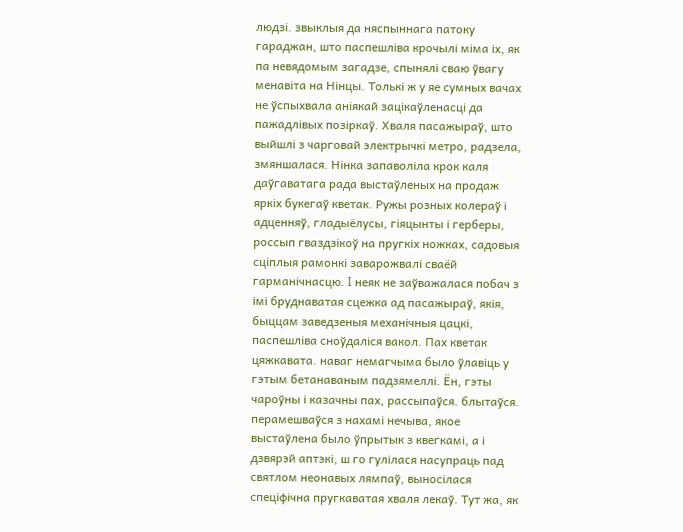людзі. звыклыя да няспыннага патоку гараджан, што паспешліва крочылі міма іх, як па невядомым загадзе, спынялі сваю ўвагу менавіта на Нінцы. Толькі ж у яе сумных вачах не ўспыхвала аніякай зацікаўленасці да пажадлівых позіркаў. Хваля пасажыраў, што выйшлі з чарговай электрычкі метро, радзела, змяншалася. Нінка запаволіла крок каля даўгаватага рада выстаўленых на продаж яркіх букегаў кветак. Ружы розных колераў і адценняў, гладыёлусы, гіяцынты і герберы, россып гваздзікоў на пругкіх ножках, садовыя сціплыя рамонкі заварожвалі сваёй гарманічнасцю. I неяк не заўважалася побач з імі бруднаватая сцежка ад пасажыраў, якія, быццам заведзеныя механічныя цацкі, паспешліва сноўдаліся вакол. Пах кветак цяжкавата. наваг немагчыма было ўлавіць у гэтым бетанаваным падзямеллі. Ён, гэты чароўны і казачны пах, рассыпаўся. блытаўся. перамешваўся з нахамі нечыва, якое выстаўлена было ўпрытык з квегкамі, а і дзвярэй аптэкі, ш го гулілася насупраць пад святлом неонавых лямпаў, выносілася спеціфічна пругкаватая хваля лекаў. Тут жа, як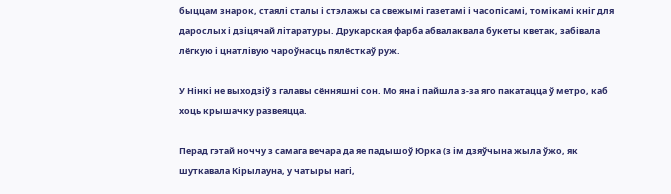быццам знарок, стаялі сталы і стэлажы са свежымі газетамі і часопісамі, томікамі кніг для дарослых і дзіцячай літаратуры. Друкарская фарба абвалаквала букеты кветак, забівала лёгкую і цнатлівую чароўнасць пялёсткаў руж.

У Нінкі не выходзіў з галавы сённяшні сон. Мо яна і пайшла з-за яго пакатацца ў метро, каб хоць крышачку развеяцца.

Перад гэтай ноччу з самага вечара да яе падышоў Юрка (з ім дзяўчына жыла ўжо, як шуткавала Кірылауна, у чатыры нагі,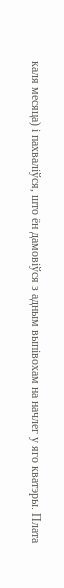каля месяца) і пахваліўся, што ён дамовіўся з адным выпівохам на начлег у яго кватэры. Плата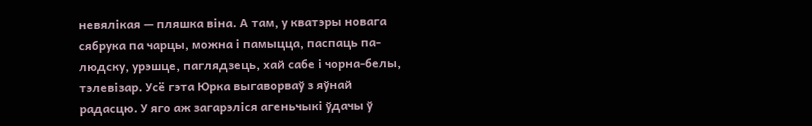невялікая — пляшка віна. А там, у кватэры новага сябрука па чарцы, можна і памыцца, паспаць па-людску, урэшце, паглядзець, хай сабе і чорна-белы, тэлевізар. Усё гэта Юрка выгаворваў з яўнай радасцю. У яго аж загарэліся агеньчыкі ўдачы ў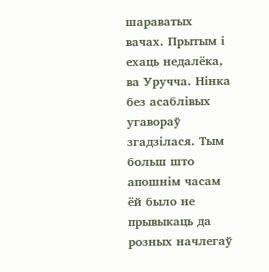шараватых вачах. Прытым і ехаць недалёка, ва Уручча. Нінка без асаблівых угавораў згадзілася. Тым больш што апошнім часам ёй было не прывыкаць да розных начлегаў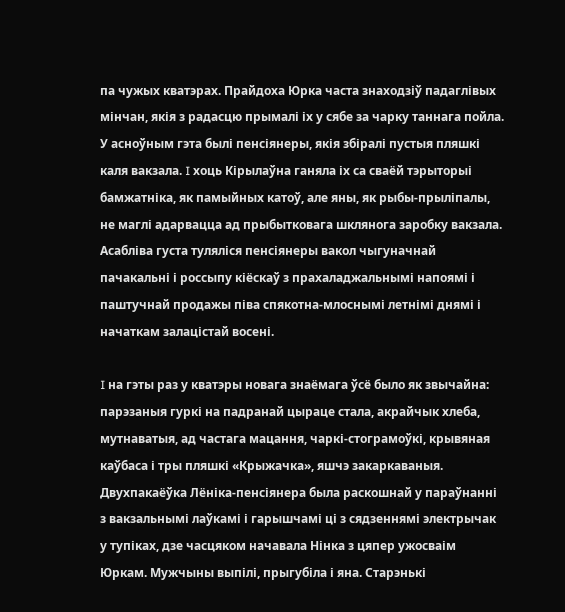па чужых кватэрах. Прайдоха Юрка часта знаходзіў падаглівых мінчан, якія з радасцю прымалі іх у сябе за чарку таннага пойла. У асноўным гэта былі пенсіянеры, якія збіралі пустыя пляшкі каля вакзала. I хоць Кірылаўна ганяла іх са сваёй тэрыторыі бамжатніка, як памыйных катоў, але яны, як рыбы-прыліпалы, не маглі адарвацца ад прыбытковага шклянога заробку вакзала. Асабліва густа туляліся пенсіянеры вакол чыгуначнай пачакальні і россыпу кіёскаў з прахаладжальнымі напоямі і паштучнай продажы піва спякотна-млоснымі летнімі днямі і начаткам залацістай восені.

I на гэты раз у кватэры новага знаёмага ўсё было як звычайна: парэзаныя гуркі на падранай цыраце стала, акрайчык хлеба, мутнаватыя, ад частага мацання, чаркі-стограмоўкі, крывяная каўбаса і тры пляшкі «Крыжачка», яшчэ закаркаваныя. Двухпакаёўка Лёніка-пенсіянера была раскошнай у параўнанні з вакзальнымі лаўкамі і гарышчамі ці з сядзеннямі электрычак у тупіках, дзе часцяком начавала Нінка з цяпер ужосваім Юркам. Мужчыны выпілі, прыгубіла і яна. Старэнькі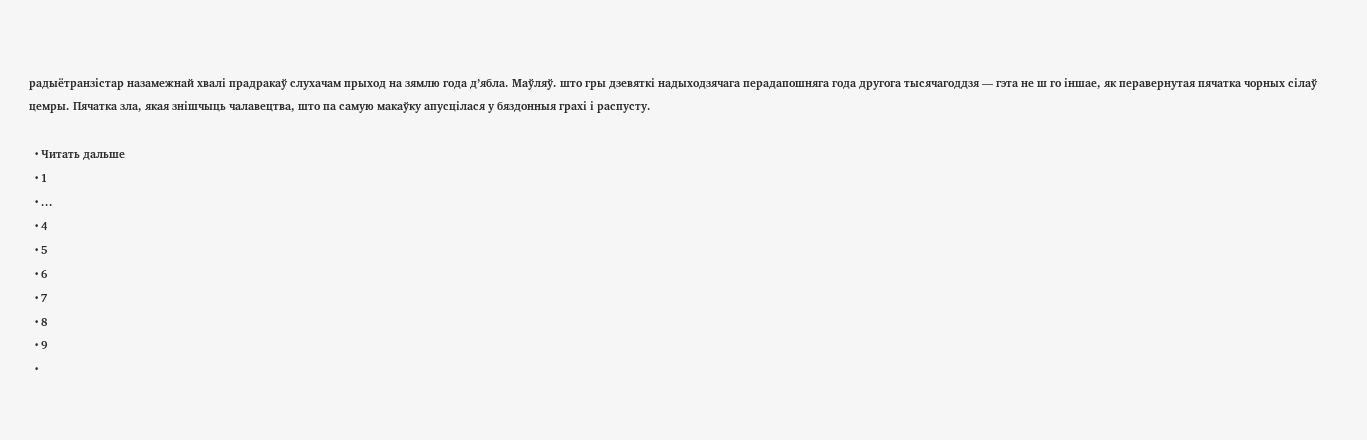радыётранзістар назамежнай хвалі прадракаў слухачам прыход на зямлю года д’ябла. Маўляў. што гры дзевяткі надыходзячага перадапошняга года другога тысячагоддзя — гэта не ш го іншае, як перавернутая пячатка чорных сілаў цемры. Пячатка зла, якая знішчыць чалавецтва, што па самую макаўку апусцілася у бяздонныя грахі і распусту.

  • Читать дальше
  • 1
  • ...
  • 4
  • 5
  • 6
  • 7
  • 8
  • 9
  •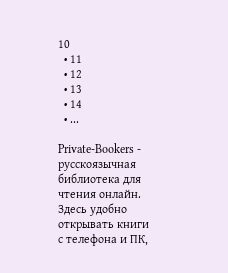10
  • 11
  • 12
  • 13
  • 14
  • ...

Private-Bookers - русскоязычная библиотека для чтения онлайн. Здесь удобно открывать книги с телефона и ПК,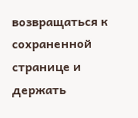возвращаться к сохраненной странице и держать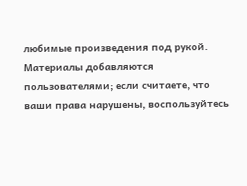любимые произведения под рукой. Материалы добавляются пользователями; если считаете, что ваши права нарушены, воспользуйтесь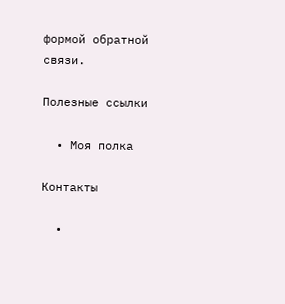формой обратной связи.

Полезные ссылки

  • Моя полка

Контакты

  •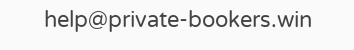help@private-bookers.win